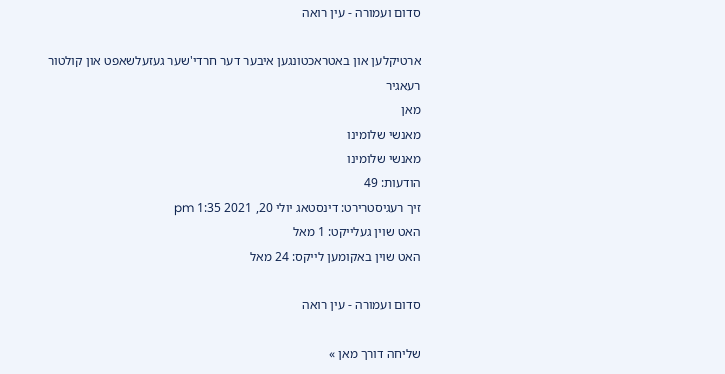סדום ועמורה - עין רואה

ארטיקלען און באטראכטונגען איבער דער חרדי'שער געזעלשאפט און קולטור
רעאגיר
מאן
מאנשי שלומינו
מאנשי שלומינו
הודעות: 49
זיך רעגיסטרירט: דינסטאג יולי 20, 2021 1:35 pm
האט שוין געלייקט: 1 מאל
האט שוין באקומען לייקס: 24 מאל

סדום ועמורה - עין רואה

שליחה דורך מאן »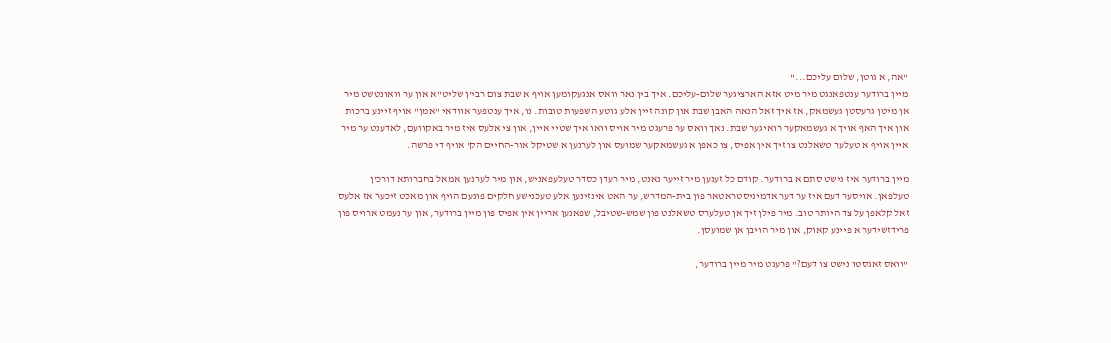"אה, א גוטן, שלום עליכם..."
מיין ברודער ענטפאנגט מיר מיט אזא הארציגער שלום-עליכם. איך בין נאר וואס אנגעקומען אויף א שבת צום רבי'ן שליט"א און ער וואונטשט מיר אן מיטן גרעסטן געשמאק, אז איך זאל הנאה האבן שבת און קונה זיין אלע גוטע השפעות טובות. נו, איך ענטפער אוודאי "אמן" אויף זיינע ברכות און איך האף אויך א געשמאקער רואיגער שבת. נאך וואס ער פרעגט מיר אויס וואו איך שטיי איין, און צי אלעס איז מיר באקוועם, לאדענט ער מיר איין אויף א טעלער טשאלנט צו זיך אין אפיס, צו כאפן א געשמאקער שמועס און לערנען א שטיקל אור-החיים הק' אויף די פרשה.

מיין ברודער איז נישט סתם א ברודער. קודם כל זענען מיר זייער נאנט, מיר רעדן כסדר טעלעפאניש, און מיר לערנען אמאל בחברותא דורכ'ן טעלפאן. אויסער דעם איז ער דער אדמיניסטראטאר פון בית-המדרש, ער האט אינזינען אלע טעכנישע חלקים פונעם הויף און מאכט זיכער אז אלעס זאל קלאפן על צד היותר טוב. מיר פילן זיך אן טעלערס טשאלנט פון שמש-שטיבל, שפאנען אריין אין אפיס פון מיין ברודער, און ער נעמט ארויס פון פרידזשידער א פיינע קאוק, און מיר הויבן אן שמועסן.

"וואס זאגסטו נישט צו דעם?" פרעגט מיר מיין ברודער,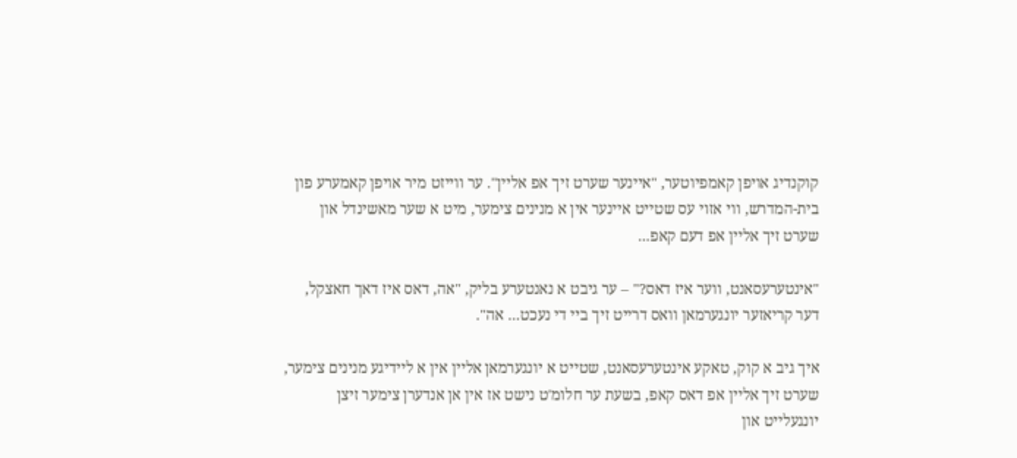קוקנדיג אויפן קאמפיוטער, "איינער שערט זיך אפ אליין". ער ווייזט מיר אויפן קאמערע פון בית-המדרש, ווי אזוי עס שטייט איינער אין א מנינים צימער, מיט א שער מאשינדל און שערט זיך אליין אפ דעם קאפ...

"אינטערעסאנט, ווער איז דאס?" – ער גיבט א נאנטערע בליק, "אה, דאס איז דאך חאצקל, דער קריאזער יונגערמאן וואס דרייט זיך ביי די נעכט... אה".

איך גיב א קוק, טאקע אינטערעסאנט, שטייט א יונגערמאן אליין אין א ליידיגע מנינים צימער, שערט זיך אליין אפ דאס קאפ, בשעת ער חלומ'ט נישט אז אין אן אנדערן צימער זיצן יונגעלייט און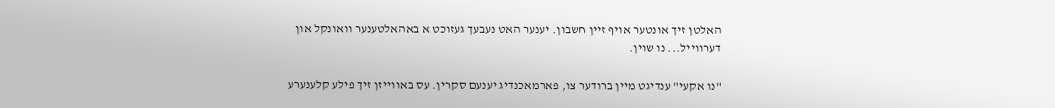האלטן זיך אונטער אויף זיין חשבון. יענער האט נעבעך געזוכט א באהאלטענער וואונקל און דערווייל... נו שוין.

"נו אקעי" ענדיגט מיין ברודער צו, פארמאכנדיג יענעם סקרין. עס באווייזן זיך פילע קלענערע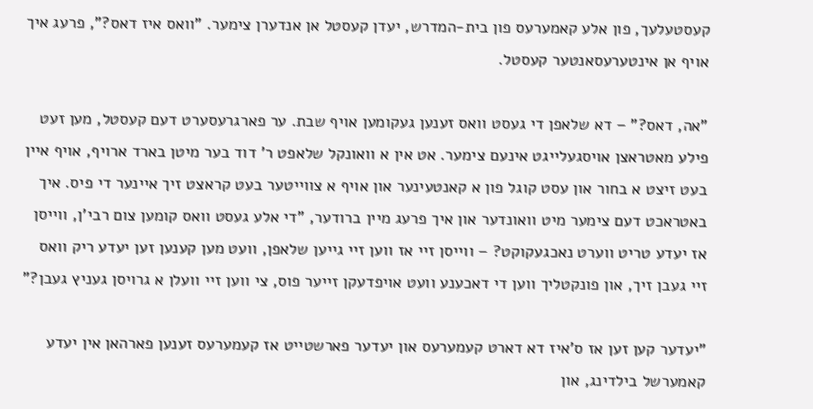קעסטעלעך, פון אלע קאמערעס פון בית-המדרש, יעדן קעסטל אן אנדערן צימער. "וואס איז דאס?", פרעג איך אויף אן אינטערעסאנטער קעסטל.

"אה, דאס?" – דא שלאפן די געסט וואס זענען געקומען אויף שבת. ער פארגרעסערט דעם קעסטל, מען זעט פילע מאטראצן אויסגעלייגט אינעם צימער. אט אין א וואונקל שלאפט ר' דוד בער מיטן בארד ארויף, אויף איין בעט זיצט א בחור און עסט קוגל פון א קאנטעינער און אויף א צווייטער בעט קראצט זיך איינער די פיס. איך באטראכט דעם צימער מיט וואונדער און איך פרעג מיין ברודער, "די אלע געסט וואס קומען צום רבי'ן, ווייסן אז יעדע טריט ווערט נאכגעקוקט? – ווייסן זיי אז ווען זיי גייען שלאפן, וועט מען קענען זען יעדע ריק וואס זיי געבן זיך, און פונקטליך ווען די דאכענע וועט אויפדעקן זייער פוס, צי ווען זיי וועלן א גרויסן געניץ געבן?"

"יעדער קען זען אז ס'איז דא דארט קעמערעס און יעדער פארשטייט אז קעמערעס זענען פארהאן אין יעדע קאמערשל בילדינג, און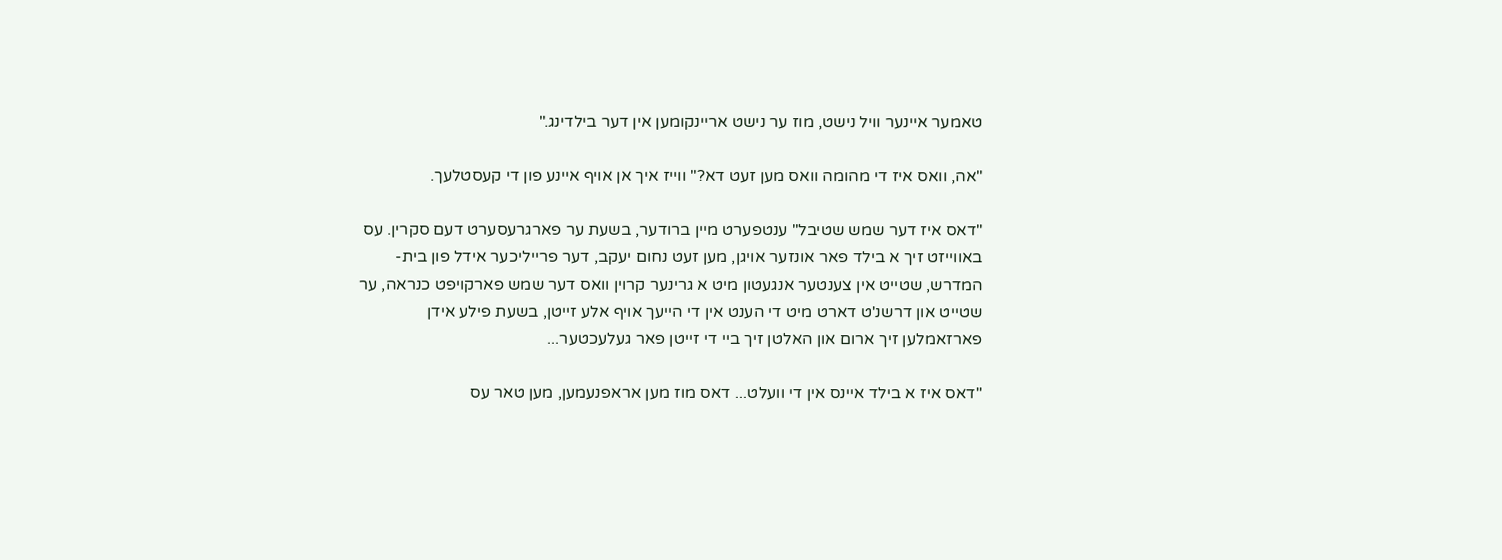טאמער איינער וויל נישט, מוז ער נישט אריינקומען אין דער בילדינג."

"אה, וואס איז די מהומה וואס מען זעט דא?" ווייז איך אן אויף איינע פון די קעסטלעך.

"דאס איז דער שמש שטיבל" ענטפערט מיין ברודער, בשעת ער פארגרעסערט דעם סקרין. עס באווייזט זיך א בילד פאר אונזער אויגן, מען זעט נחום יעקב, דער פרייליכער אידל פון בית-המדרש, שטייט אין צענטער אנגעטון מיט א גרינער קרוין וואס דער שמש פארקויפט כנראה, ער שטייט און דרשנ'ט דארט מיט די הענט אין די הייעך אויף אלע זייטן, בשעת פילע אידן פארזאמלען זיך ארום און האלטן זיך ביי די זייטן פאר געלעכטער...

"דאס איז א בילד איינס אין די וועלט... דאס מוז מען אראפנעמען, מען טאר עס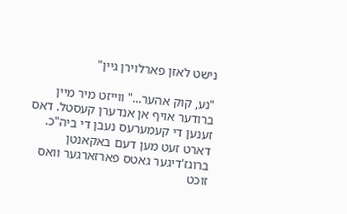נישט לאזן פארלוירן גיין"

"נע, קוק אהער..." ווייזט מיר מיין ברודער אויף אן אנדערן קעסטל. דאס זענען די קעמערעס נעבן די ביה"כ. דארט זעט מען דעם באקאנטן ברוגז'דיגער גאטס פארזארגער וואס זוכט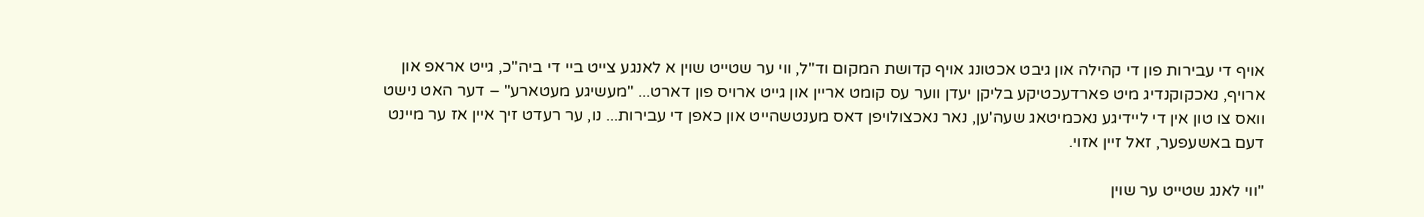אויף די עבירות פון די קהילה און גיבט אכטונג אויף קדושת המקום וד"ל, ווי ער שטייט שוין א לאנגע צייט ביי די ביה"כ, גייט אראפ און ארויף, נאכקוקנדיג מיט פארדעכטיקע בליקן יעדן ווער עס קומט אריין און גייט ארויס פון דארט... "מעשיגע מעטארע" – דער האט נישט וואס צו טון אין די ליידיגע נאכמיטאג שעה'ען, נאר נאכצולויפן דאס מענטשהייט און כאפן די עבירות... נו, ער רעדט זיך איין אז ער מיינט דעם באשעפער, זאל זיין אזוי.

"ווי לאנג שטייט ער שוין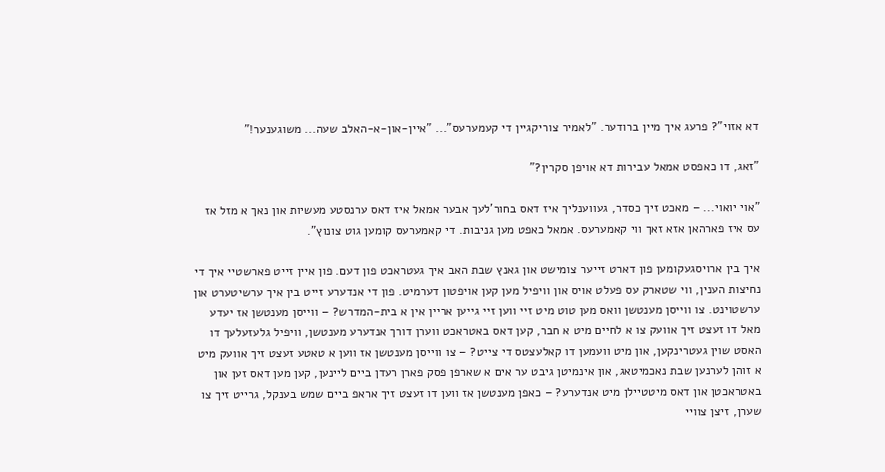דא אזוי"? פרעג איך מיין ברודער. "לאמיר צוריקגיין די קעמערעס"... "איין-און-א-האלב שעה... משוגענער!"

"זאג, דו כאפסט אמאל עבירות דא אויפן סקרין?"

"אוי יואוי... – מאכט זיך כסדר, געווענליך איז דאס בחור'לעך אבער אמאל איז דאס ערנסטע מעשיות און נאך א מזל אז עס איז פארהאן אזא זאך ווי קאמערעס. אמאל כאפט מען גניבות. די קאמערעס קומען גוט צונוץ".

איך בין ארויסגעקומען פון דארט זייער צומישט און גאנץ שבת האב איך געטראכט פון דעם. פון איין זייט פארשטיי איך די נחיצות הענין, ווי שטארק עס פעלט אויס און וויפיל מען קען אויפטון דערמיט. פון די אנדערע זייט בין איך ערשיטערט און ערשטוינט. צו ווייסן מענטשן וואס מען טוט מיט זיי ווען זיי גייען אריין אין א בית-המדרש? – ווייסן מענטשן אז יעדע מאל דו זעצט זיך אוועק צו א לחיים מיט א חבר, קען דאס באטראכט ווערן דורך אנדערע מענטשן, וויפיל גלעזעלעך דו האסט שוין געטרינקען, און מיט וועמען דו קאלעצטס די צייט? – צו ווייסן מענטשן אז ווען א טאטע זעצט זיך אוועק מיט א זוהן לערנען שבת נאכמיטאג, און אינמיטן גיבט ער אים א שארפן פסק פארן רעדן ביים ליינען, קען מען דאס זען און באטראכטן און דאס מיטטיילן מיט אנדערע? – כאפן מענטשן אז ווען דו זעצט זיך אראפ ביים שמש בענקל, גרייט זיך צו שערן, זיצן צוויי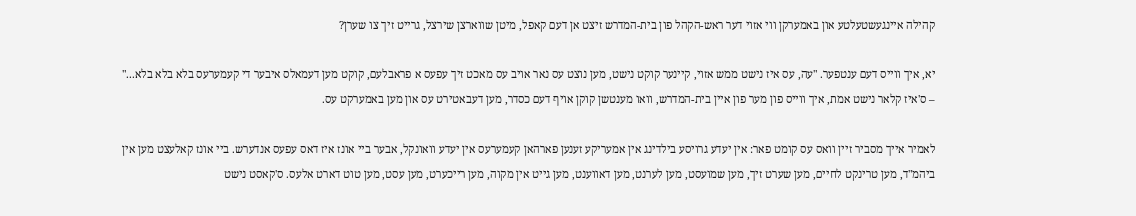קהילה איינגעשטעלטע און באמערקן ווי אזוי דער ראש-הקהל פון בית-המדרש זיצט אן דעם קאפל, מיטן שווארצן שירצל, גרייט זיך צו שערן?

יא, איך ווייס דעם ענטפער. "עה, עס איז נישט ממש אזוי, קיינער קוקט נישט, מען נוצט עס נאר אויב עס מאכט זיך עפעס א פראבלעם, קוקט מען דעמאלס איבער די קעמערעס בלא בלא בלא..." – ס'איז קלאר נישט אמת, איך ווייס פון מער פון איין בית-המדרש, וואו מענטשן קוקן אויף דעם כסדר, מען דעבאטירט עס און מען באמערקט עס.

לאמיר אייך מסביר זיין וואס עס קומט פאר: אין יעדע גרויסע בילדינג אין אמעריקע זענען פארהאן קעמערעס אין יעדע וואונקל, אבער ביי אונז איז דאס עפעס אנדערש. ביי אונז קאלעצט מען אין ביהמ"ד, מען טרינקט לחיים, מען שערט זיך, מען שמועסט, מען לערנט, מען דאווענט, מען גייט אין מקוה, מען רייכערט, מען עסט, מען טוט דארט אלעס. ס'קאסט נישט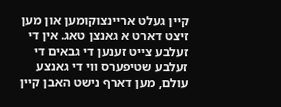קיין געלט אריינצוקומען און מען זיצט דארט א גאנצן טאג. אין די זעלבע צייט זענען די גבאים די זעלבע שטיפערס ווי די גאנצע עולם, מען דארף נישט האבן קיין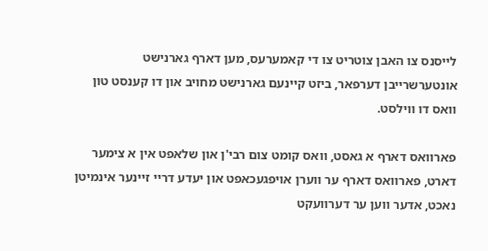לייסנס צו האבן צוטריט צו די קאמערעס, מען דארף גארנישט אונטערשרייבן דערפאר, ביזט קיינעם גארנישט מחויב און דו קענסט טון וואס דו ווילסט.

פארוואס דארף א גאסט, וואס קומט צום רבי'ן און שלאפט אין א צימער דארט, פארוואס דארף ער ווערן אויפגעכאפט און יעדע דריי זיינער אינמיטן נאכט, אדער ווען ער דערוועקט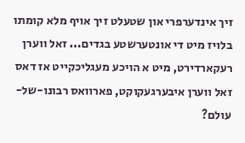זיך אינדערפרי און שטעלט זיך אויף מלא קומתו בלויז מיט די אונטערשטע בגדים... זאל ווערן רעקארדירט, מיט א הויכע מעגליכקייט אז דאס זאל ווערן איבערגעקוקט, פארוואס רבונו-של-עולם?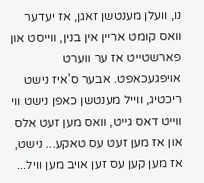נו, וועלן מענטשן זאגן, אז יעדער וואס קומט אריין אין בנין, ווייסט און פארשטייט אז ער ווערט אויפגעכאפט. אבער ס'איז נישט ריכטיג, ווייל מענטשן כאפן נישט ווי ווייט דאס גייט, וואס מען זעט אלס און אז מען זעט עס טאקע... נישט, אז מען קען עס זען אויב מען וויל...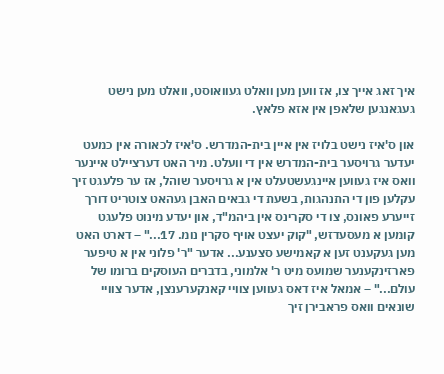איך זאג אייך צו, אז ווען מען וואלט געוואוסט, וואלט מען נישט געגאנגען שלאפן אין אזא פלאץ.

און ס'איז נישט בלויז אין איין בית-המדרש. ס'איז לכאורה אין כמעט יעדער גרויסער בית-המדרש אין די וועלט. מיר האט דערציילט איינער וואס איז געווען איינגעשטעלט אין א גרויסער שוהל, אז ער פלעגט זיך עקלען פון די התנהגות, בשעת די גבאים האבן געהאט צוטריט דורך זייערע פאונס, צו די סקרינס אין ביהמ"ד, און יעדע מינוט פלעגט קומען א מעסעדזש, "קוק יעצט אויף סקרין נומ. 17..." – דארט האט מען געקענט זען א קאמישע סצענע... אדער "ר' פלוני אין א טיפער פארזינקענער שמועס מיט ר' אלמוני, בדברים העוסקים ברומו של עולם..." – אמאל איז דאס געווען צוויי קאנקערענצן, אדער צוויי שונאים וואס פראבירן זיך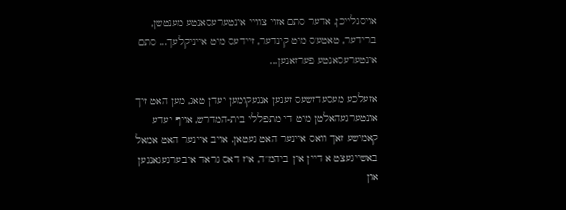אויסגלייכן, אדער סתם אזוי צוויי אינטערעסאנטע מענטשן, ברידער, טאטע'ס מיט קינדער, זיידעס מיט אייניקלעך... סתם אינטערעסאנטע פערזאנען...

אזעלכע מעסעדזשעס זענען אנגעקומען יעדן טאג, מען האט זיך אונטערגעהאלטן מיט די מתפללי בית-המדרש, אויף יעדע קאמישע זאך וואס איינער האט געטאן. אויב איינער האט אמאל באשייגעצט א דיין אין ביהמ"ד, איז דאס גראד איבערגעגאנגען און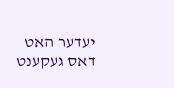יעדער האט דאס געקענט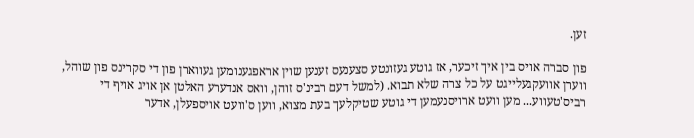זען.

פון סברה אויס בין איך זיכער, אז גוטע געזונטע סצענעס זענען שוין אראפגענומען געווארן פון די סקרינס פון שוהל, ווערן אוועקגעלייגט על כל צרה שלא תבוא. (למשל דעם רבינ'ס זוהן, וואס אנדערע האלטן אן אויג אויף די רביס'טעווע... מען וועט ארויסנעמען די גוטע שטיקלעך בעת מצוא, ווען ס'וועט אויספעלן, אדער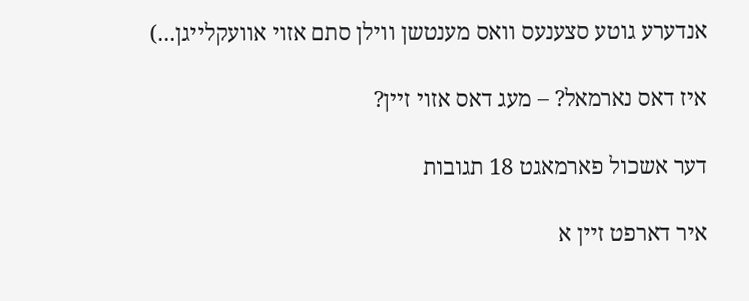אנדערע גוטע סצענעס וואס מענטשן ווילן סתם אזוי אוועקלייגן...)

איז דאס נארמאל? – מעג דאס אזוי זיין?

דער אשכול פארמאגט 18 תגובות

איר דארפט זיין א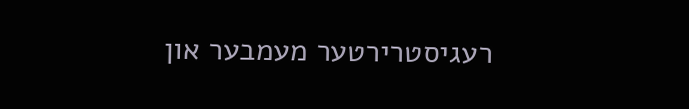רעגיסטרירטער מעמבער און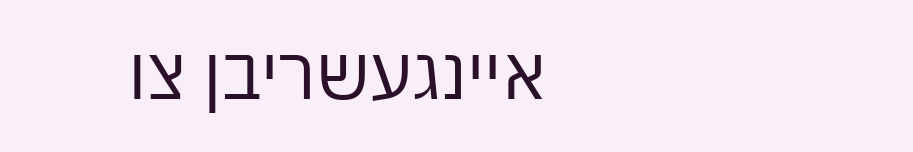איינגעשריבן צו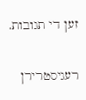זען די תגובות.


רעגיסטרירן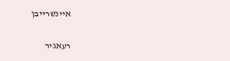איינשרייבן

רעאגיר